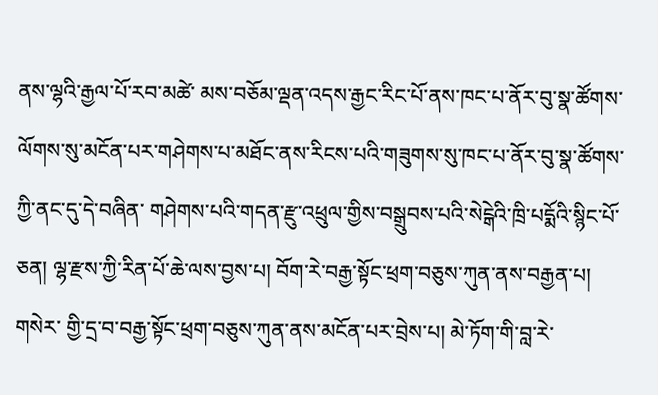ནས་ལྷའི་རྒྱལ་པོ་རབ་མཚེ་ མས་བཅོམ་ལྡན་འདས་རྒྱང་རིང་པོ་ནས་ཁང་པ་ནོར་བུ་སྣ་ཚོགས་ལོགས་སུ་མངོན་པར་གཤེགས་པ་མཐོང་ནས་རིངས་པའི་གཟུགས་སུ་ཁང་པ་ནོར་བུ་སྣ་ཚོགས་ཀྱི་ནང་དུ་དེ་བཞིན་ གཤེགས་པའི་གདན་རྫུ་འཕྲུལ་གྱིས་བསྒྲུབས་པའི་སེངྒེའི་ཁྲི་པདྨོའི་སྙིང་པོ་ཅན། ལྷ་རྫས་ཀྱི་རིན་པོ་ཆེ་ལས་བྱས་པ། བོག་རེ་བརྒྱ་སྟོང་ཕྲག་བཅུས་ཀུན་ནས་བརྒྱན་པ། གསེར་ གྱི་དྲ་བ་བརྒྱ་སྟོང་ཕྲག་བཅུས་ཀུན་ནས་མངོན་པར་བྲེས་པ། མེ་ཏོག་གི་བླ་རེ་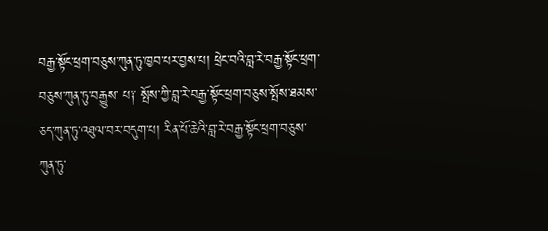བརྒྱ་སྟོང་ཕྲག་བཅུས་ཀུན་ཏུ་ཁྱབ་པར་བྱས་པ། ཕྲེང་བའི་བླ་རེ་བརྒྱ་སྟོང་ཕྲག་བཅུས་ཀུན་ཏུ་བརྒྱུས་ པ༑ སྤོས་ཀྱི་བླ་རེ་བརྒྱ་སྟོང་ཕྲག་བཅུས་སྤོས་ཐམས་ཅད་ཀུན་ཏུ་འཐུལ་བར་བདུག་པ། རིན་པོ་ཆེའི་བླ་རེ་བརྒྱ་སྟོང་ཕྲག་བཅུས་ཀུན་ཏུ་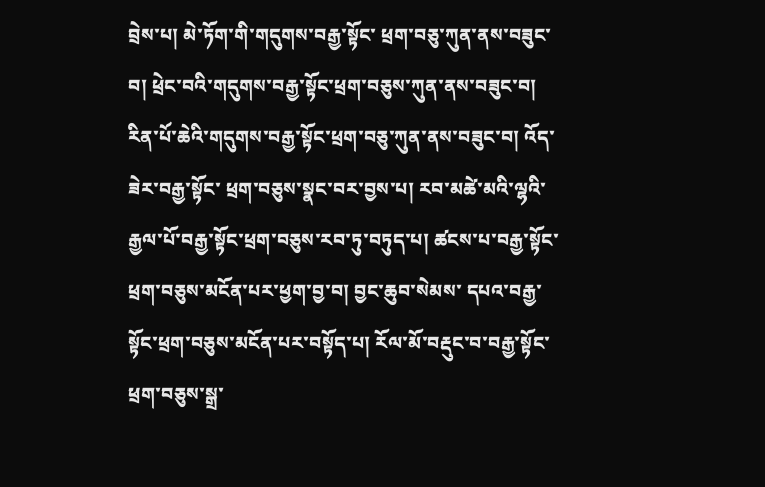བྲེས་པ། མེ་ཏོག་གི་གདུགས་བརྒྱ་སྟོང་ ཕྲག་བཅུ་ཀུན་ནས་བཟུང་བ། ཕྲེང་བའི་གདུགས་བརྒྱ་སྟོང་ཕྲག་བཅུས་ཀུན་ནས་བཟུང་བ། རིན་པོ་ཆེའི་གདུགས་བརྒྱ་སྟོང་ཕྲག་བཅུ་ཀུན་ནས་བཟུང་བ། འོད་ཟེར་བརྒྱ་སྟོང་ ཕྲག་བཅུས་སྣང་བར་བྱས་པ། རབ་མཚེ་མའི་ལྷའི་རྒྱལ་པོ་བརྒྱ་སྟོང་ཕྲག་བཅུས་རབ་ཏུ་བཏུད་པ། ཚངས་པ་བརྒྱ་སྟོང་ཕྲག་བཅུས་མངོན་པར་ཕྱག་བྱ་བ། བྱང་ཆུབ་སེམས་ དཔའ་བརྒྱ་སྟོང་ཕྲག་བཅུས་མངོན་པར་བསྟོད་པ། རོལ་མོ་བརྡུང་བ་བརྒྱ་སྟོང་ཕྲག་བཅུས་སྒྲ་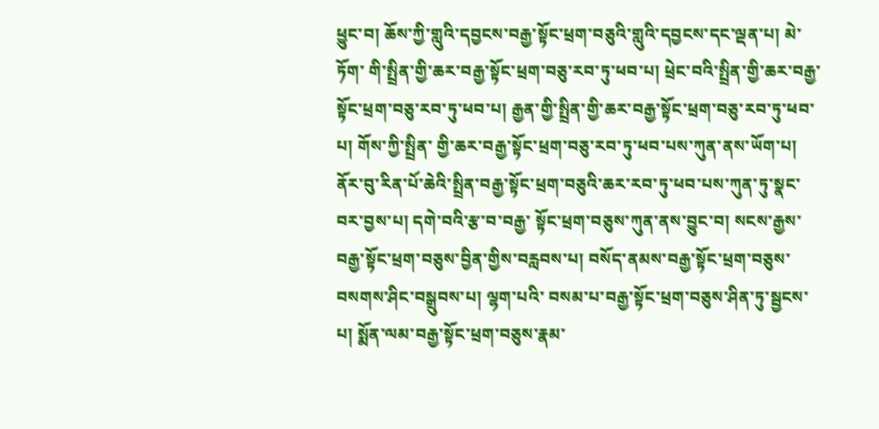ཕྱུང་བ། ཆོས་ཀྱི་གླུའི་དབྱངས་བརྒྱ་སྟོང་ཕྲག་བཅུའི་གླུའི་དབྱངས་དང་ལྡན་པ། མེ་ཏོག་ གི་སྤྲིན་གྱི་ཆར་བརྒྱ་སྟོང་ཕྲག་བཅུ་རབ་ཏུ་ཕབ་པ། ཕྲེང་བའི་སྤྲིན་གྱི་ཆར་བརྒྱ་སྟོང་ཕྲག་བཅུ་རབ་ཏུ་ཕབ་པ། རྒྱན་གྱི་སྤྲིན་གྱི་ཆར་བརྒྱ་སྟོང་ཕྲག་བཅུ་རབ་ཏུ་ཕབ་པ། གོས་ཀྱི་སྤྲིན་ གྱི་ཆར་བརྒྱ་སྟོང་ཕྲག་བཅུ་རབ་ཏུ་ཕབ་པས་ཀུན་ནས་ཡོག་པ། ནོར་བུ་རིན་པོ་ཆེའི་སྤྲིན་བརྒྱ་སྟོང་ཕྲག་བཅུའི་ཆར་རབ་ཏུ་ཕབ་པས་ཀུན་ཏུ་སྣང་བར་བྱས་པ། དགེ་བའི་རྩ་བ་བརྒྱ་ སྟོང་ཕྲག་བཅུས་ཀུན་ནས་བྱུང་བ། སངས་རྒྱས་བརྒྱ་སྟོང་ཕྲག་བཅུས་བྱིན་གྱིས་བརླབས་པ། བསོད་ནམས་བརྒྱ་སྟོང་ཕྲག་བཅུས་བསགས་ཤིང་བསྒྲུབས་པ། ལྷག་པའི་ བསམ་པ་བརྒྱ་སྟོང་ཕྲག་བཅུས་ཤིན་ཏུ་སྦྱངས་པ། སྨོན་ལམ་བརྒྱ་སྟོང་ཕྲག་བཅུས་རྣམ་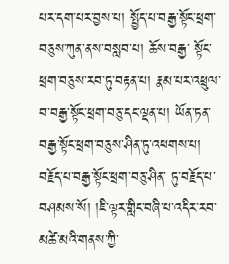པར་དག་པར་བྱས་པ། སྤྱོད་པ་བརྒྱ་སྟོང་ཕྲག་བཅུས་ཀུན་ནས་བསླབ་པ། ཆོས་བརྒྱ་ སྟོང་ཕྲག་བཅུས་རབ་ཏུ་བརྟན་པ། རྣམ་པར་འཕྲུལ་བ་བརྒྱ་སྟོང་ཕྲག་བཅུ་དང་ལྡན་པ། ཡོན་ཏན་བརྒྱ་སྟོང་ཕྲག་བཅུས་ཤིན་ཏུ་འཕགས་པ། བརྗོད་པ་བརྒྱ་སྟོང་ཕྲག་བཅུ་ཤིན་ ཏུ་བརྗོད་པ་བཤམས་སོ། །ཇི་ལྟར་གླིང་བཞི་པ་འདིར་རབ་མཚེ་མའི་གནས་ཀྱི་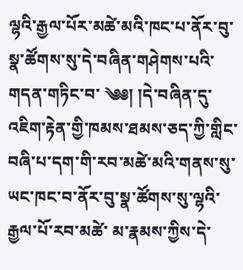ལྷའི་རྒྱལ་པོར་མཚེ་མའི་ཁང་པ་ནོར་བུ་སྣ་ཚོགས་སུ་དེ་བཞིན་གཤེགས་པའི་གདན་གཏིང་བ་ ༄༅། །དེ་བཞིན་དུ་འཇིག་རྟེན་གྱི་ཁམས་ཐམས་ཅད་ཀྱི་གླིང་བཞི་པ་དག་གི་རབ་མཚེ་མའི་གནས་སུ་ཡང་ཁང་བ་ནོར་བུ་སྣ་ཚོགས་སུ་ལྷའི་རྒྱལ་པོ་རབ་མཚེ་ མ་རྣམས་ཀྱིས་དེ་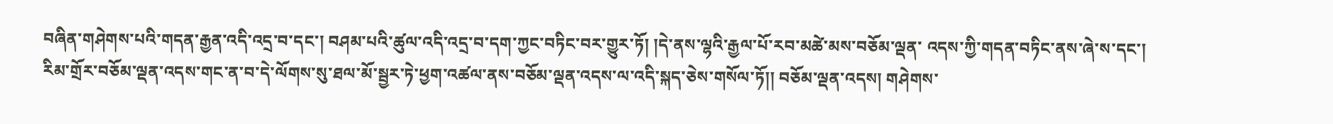བཞིན་གཤེགས་པའི་གདན་རྒྱན་འདི་འདྲ་བ་དང་། བཤམ་པའི་ཚུལ་འདི་འདྲ་བ་དག་ཀྱང་བཏིང་བར་གྱུར་ཏོ། །དེ་ནས་ལྷའི་རྒྱལ་པོ་རབ་མཚེ་མས་བཅོམ་ལྡན་ འདས་ཀྱི་གདན་བཏིང་ནས་ཞེ་ས་དང་། རིམ་གྲོར་བཅོམ་ལྡན་འདས་གང་ན་བ་དེ་ལོགས་སུ་ཐལ་མོ་སྦྱར་ཏེ་ཕྱག་འཚལ་ནས་བཅོམ་ལྡན་འདས་ལ་འདི་སྐད་ཅེས་གསོལ་ཏོ།། བཅོམ་ལྡན་འདས། གཤེགས་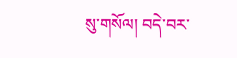སུ་གསོལ། བདེ་བར་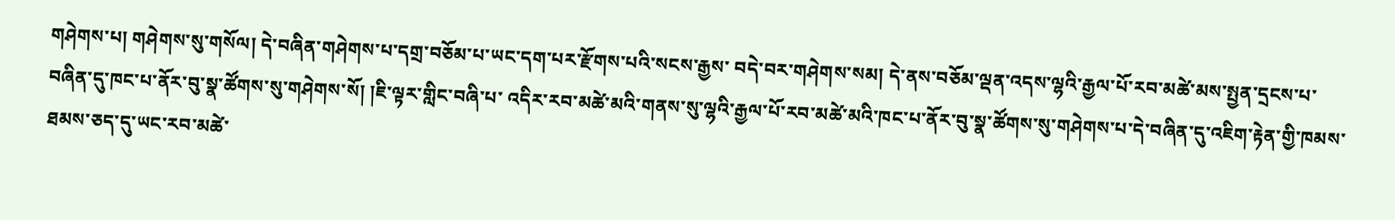གཤེགས་པ། གཤེགས་སུ་གསོལ། དེ་བཞིན་གཤེགས་པ་དགྲ་བཅོམ་པ་ཡང་དག་པར་རྫོགས་པའི་སངས་རྒྱས་ བདེ་བར་གཤེགས་སམ། དེ་ནས་བཅོམ་ལྡན་འདས་ལྷའི་རྒྱལ་པོ་རབ་མཚེ་མས་སྤྱན་དྲངས་པ་བཞིན་དུ་ཁང་པ་ནོར་བུ་སྣ་ཚོགས་སུ་གཤེགས་སོ། །ཇི་ལྟར་གླིང་བཞི་པ་ འདིར་རབ་མཚེ་མའི་གནས་སུ་ལྷའི་རྒྱལ་པོ་རབ་མཚེ་མའི་ཁང་པ་ནོར་བུ་སྣ་ཚོགས་སུ་གཤེགས་པ་དེ་བཞིན་དུ་འཇིག་རྟེན་གྱི་ཁམས་ཐམས་ཅད་དུ་ཡང་རབ་མཚེ་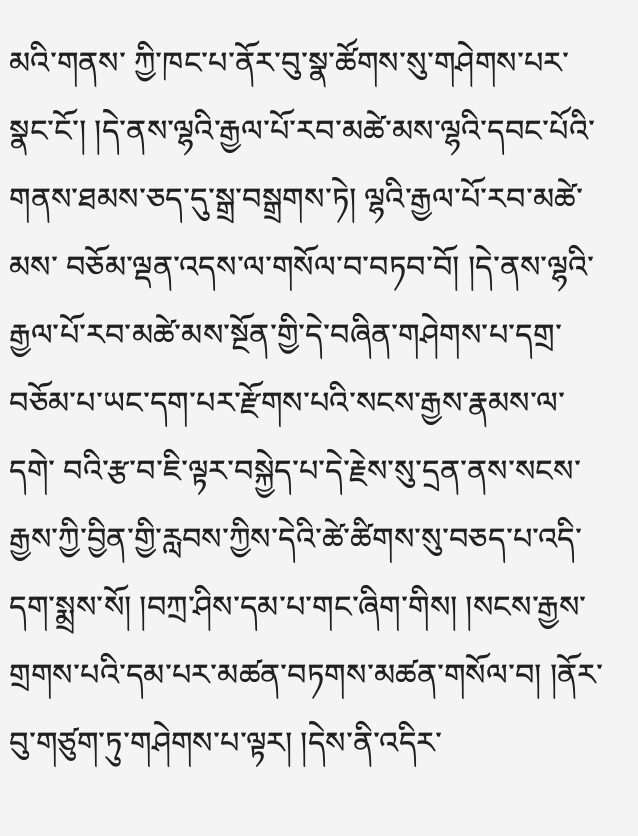མའི་གནས་ ཀྱི་ཁང་པ་ནོར་བུ་སྣ་ཚོགས་སུ་གཤེགས་པར་སྣང་ངོ་། །དེ་ནས་ལྷའི་རྒྱལ་པོ་རབ་མཚེ་མས་ལྷའི་དབང་པོའི་གནས་ཐམས་ཅད་དུ་སྒྲ་བསྒྲགས་ཏེ། ལྷའི་རྒྱལ་པོ་རབ་མཚེ་མས་ བཅོམ་ལྡན་འདས་ལ་གསོལ་བ་བཏབ་བོ། །དེ་ནས་ལྷའི་རྒྱལ་པོ་རབ་མཚེ་མས་སྔོན་གྱི་དེ་བཞིན་གཤེགས་པ་དགྲ་བཅོམ་པ་ཡང་དག་པར་རྫོགས་པའི་སངས་རྒྱས་རྣམས་ལ་དགེ་ བའི་རྩ་བ་ཇི་ལྟར་བསྐྱེད་པ་དེ་རྗེས་སུ་དྲན་ནས་སངས་རྒྱས་ཀྱི་བྱིན་གྱི་རླབས་ཀྱིས་དེའི་ཚེ་ཚིགས་སུ་བཅད་པ་འདི་དག་སྨྲས་སོ། །བཀྲ་ཤིས་དམ་པ་གང་ཞིག་གིས། །སངས་རྒྱས་ གྲགས་པའི་དམ་པར་མཚན་བཏགས་མཚན་གསོལ་བ། །ནོར་བུ་གཙུག་ཏུ་གཤེགས་པ་ལྟར། །དེས་ནི་འདིར་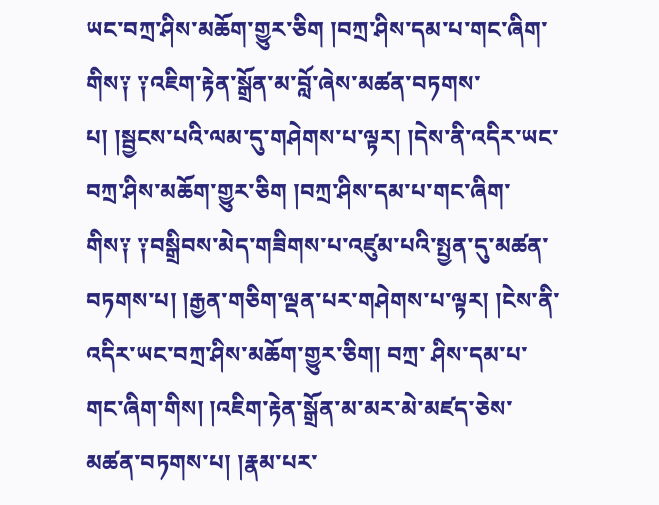ཡང་བཀྲ་ཤིས་མཆོག་གྱུར་ཅིག །བཀྲ་ཤིས་དམ་པ་གང་ཞིག་ གིས༑ ༑འཇིག་རྟེན་སྒྲོན་མ་བློ་ཞེས་མཚན་བཏགས་པ། །སྦྱངས་པའི་ལམ་དུ་གཤེགས་པ་ལྟར། །དེས་ནི་འདིར་ཡང་བཀྲ་ཤིས་མཆོག་གྱུར་ཅིག །བཀྲ་ཤིས་དམ་པ་གང་ཞིག་ གིས༑ ༑བསྒྲིབས་མེད་གཟིགས་པ་འཛུམ་པའི་སྤྱན་དུ་མཚན་བཏགས་པ། །རྒྱན་གཅིག་ལྡན་པར་གཤེགས་པ་ལྟར། །ངེས་ནི་འདིར་ཡང་བཀྲ་ཤིས་མཆོག་གྱུར་ཅིག། བཀྲ་ ཤིས་དམ་པ་གང་ཞིག་གིས། །འཇིག་རྟེན་སྒྲོན་མ་མར་མེ་མཛད་ཅེས་མཚན་བཏགས་པ། །རྣམ་པར་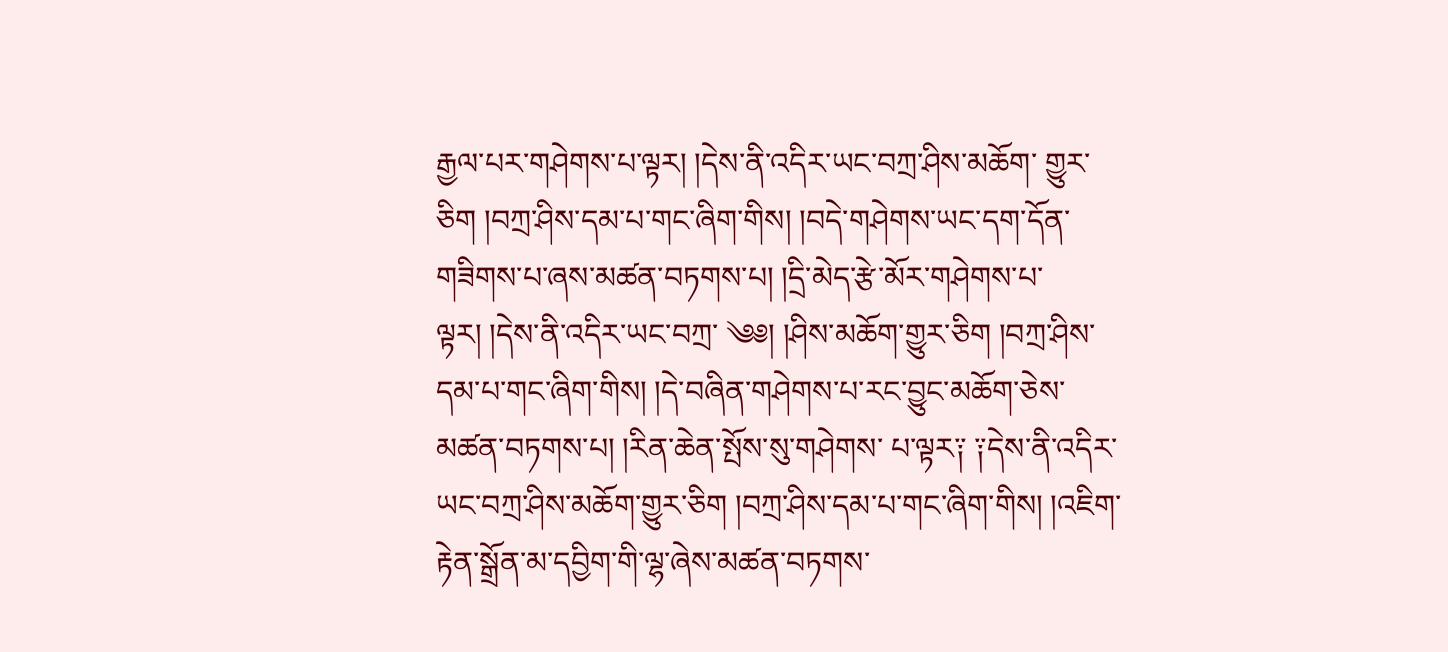རྒྱལ་པར་གཤེགས་པ་ལྟར། །དེས་ནི་འདིར་ཡང་བཀྲ་ཤིས་མཆོག་ གྱུར་ཅིག །བཀྲ་ཤིས་དམ་པ་གང་ཞིག་གིས། །བདེ་གཤེགས་ཡང་དག་དོན་གཟིགས་པ་ཞས་མཚན་བཏགས་པ། །དྲི་མེད་རྩེ་མོར་གཤེགས་པ་ལྟར། །དེས་ནི་འདིར་ཡང་བཀྲ་ ༄༅། །ཤིས་མཆོག་གྱུར་ཅིག །བཀྲ་ཤིས་དམ་པ་གང་ཞིག་གིས། །དེ་བཞིན་གཤེགས་པ་རང་བྱུང་མཆོག་ཅེས་མཚན་བཏགས་པ། །རིན་ཆེན་སྤོས་སུ་གཤེགས་ པ་ལྟར༑ ༑དེས་ནི་འདིར་ཡང་བཀྲ་ཤིས་མཆོག་གྱུར་ཅིག །བཀྲ་ཤིས་དམ་པ་གང་ཞིག་གིས། །འཇིག་རྟེན་སྒྲོན་མ་དབྱིག་གི་ལྷ་ཞེས་མཚན་བཏགས་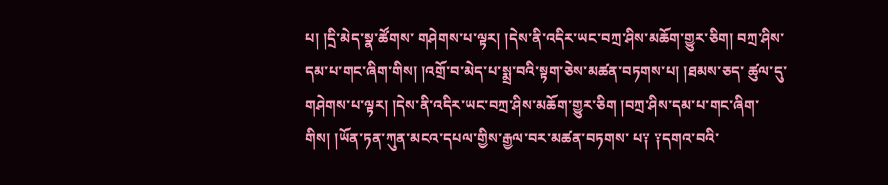པ། །དྲི་མེད་སྣ་ཚོགས་ གཤེགས་པ་ལྟར། །དེས་ནི་འདིར་ཡང་བཀྲ་ཤིས་མཆོག་གྱུར་ཅིག། བཀྲ་ཤིས་དམ་པ་གང་ཞིག་གིས། །འགྲོ་བ་མེད་པ་སྨྲ་བའི་སྟག་ཅེས་མཚན་བཏགས་པ། །ཐམས་ཅད་ ཚུལ་དུ་གཤེགས་པ་ལྟར། །དེས་ནི་འདིར་ཡང་བཀྲ་ཤིས་མཆོག་གྱུར་ཅིག །བཀྲ་ཤིས་དམ་པ་གང་ཞིག་གིས། །ཡོན་ཏན་ཀུན་མངའ་དཔལ་གྱིས་རྒྱལ་བར་མཚན་བཏགས་ པ༑ ༑དགའ་བའི་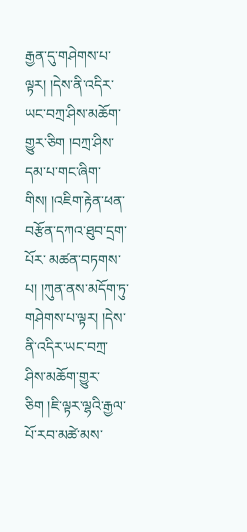རྒྱན་དུ་གཤེགས་པ་ལྟར། །དེས་ནི་འདིར་ཡང་བཀྲ་ཤིས་མཆོག་གྱུར་ཅིག །བཀྲ་ཤིས་དམ་པ་གང་ཞིག་གིས། །འཇིག་རྟེན་ཕན་བརྩོན་དཀའ་ཐུབ་དྲག་པོར་ མཚན་བཏགས་པ། །ཀུན་ནས་མདོག་ཏུ་གཤེགས་པ་ལྟར། །དེས་ནི་འདིར་ཡང་བཀྲ་ཤིས་མཆོག་གྱུར་ཅིག །ཇི་ལྟར་ལྷའི་རྒྱལ་པོ་རབ་མཚེ་མས་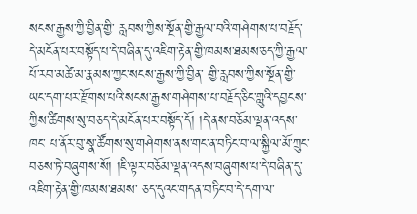སངས་རྒྱས་ཀྱི་བྱིན་གྱི་ རླབས་ཀྱིས་སྔོན་གྱི་རྒྱལ་བའི་གཤེགས་པ་བརྗོད་དེ་མངོན་པར་བསྟོད་པ་དེ་བཞིན་དུ་འཇིག་རྟེན་གྱི་ཁམས་ཐམས་ཅད་ཀྱི་རྒྱལ་པོ་རབ་མཚེ་མ་རྣམས་ཀྱང་སངས་རྒྱས་ཀྱི་བྱིན་ གྱི་རླབས་ཀྱིས་སྔོན་གྱི་ཡང་དག་པར་རྫོགས་པའི་སངས་རྒྱས་གཤེགས་པ་བརྗོད་ཅིང་གླུའི་དབྱངས་ཀྱིས་ཚིགས་སུ་བཅད་དེ་མངོན་པར་བསྟོད་དོ། །དེ་ནས་བཅོམ་ལྡན་འདས་ཁང་ པ་ནོར་བུ་སྣ་ཚོགས་སུ་གཤེགས་ནས་གང་ན་བཏིང་བ་ལ་སྐྱིལ་མོ་ཀྲུང་བཅས་ཏེ་བཞུགས་སོ། །ཇི་ལྟར་བཅོམ་ལྡན་འདས་བཞུགས་པ་དེ་བཞིན་དུ་འཇིག་རྟེན་གྱི་ཁམས་ཐམས་ ཅད་དུའང་གདན་བཏིང་བ་དེ་དག་ལ་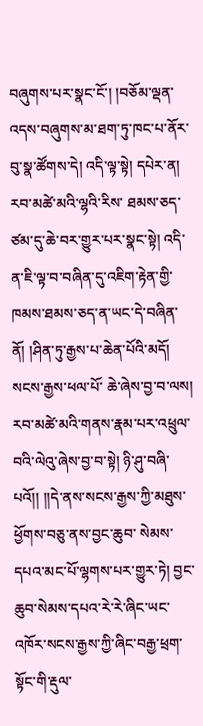བཞུགས་པར་སྣང་ངོ་། །བཅོམ་ལྡན་འདས་བཞུགས་མ་ཐག་ཏུ་ཁང་པ་ནོར་བུ་སྣ་ཚོགས་དེ། འདི་ལྟ་སྟེ། དཔེར་ན། རབ་མཚེ་མའི་ལྷའི་རིས་ ཐམས་ཅད་ཙམ་དུ་ཆེ་བར་གྱུར་པར་སྣང་སྟེ། འདི་ན་ཇི་ལྟ་བ་བཞིན་དུ་འཇིག་རྟེན་གྱི་ཁམས་ཐམས་ཅད་ན་ཡང་དེ་བཞིན་ནོ། །ཤིན་ཏུ་རྒྱས་པ་ཆེན་པོའི་མདོ། སངས་རྒྱས་ཕལ་པོ་ ཆེ་ཞེས་བྱ་བ་ལས། རབ་མཚེ་མའི་གནས་རྣམ་པར་འཕྲུལ་བའི་ལེའུ་ཞེས་བྱ་བ་སྟེ། ཉི་ཤུ་བཞི་པའོ།། །།དེ་ནས་སངས་རྒྱས་ཀྱི་མཐུས་ཕྱོགས་བཅུ་ནས་བྱང་ཆུབ་ སེམས་དཔའ་མང་པོ་ལྷགས་པར་གྱུར་ཏེ། བྱང་ཆུབ་སེམས་དཔའ་རེ་རེ་ཞིང་ཡང་འཁོར་སངས་རྒྱས་ཀྱི་ཞིང་བརྒྱ་ཕྲག་སྟོང་གི་རྡུལ་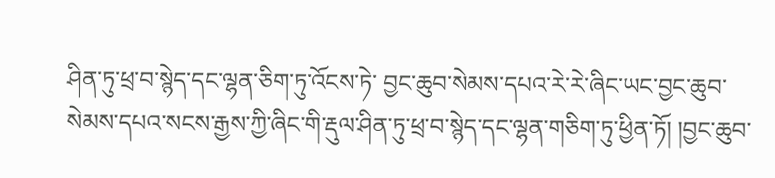ཤིན་ཏུ་ཕྲ་བ་སྙེད་དང་ལྷན་ཅིག་ཏུ་འོངས་ཏེ་ བྱང་ཆུབ་སེམས་དཔའ་རེ་རེ་ཞིང་ཡང་བྱང་ཆུབ་སེམས་དཔའ་སངས་རྒྱས་ཀྱི་ཞིང་གི་རྡུལ་ཤིན་ཏུ་ཕྲ་བ་སྙེད་དང་ལྷན་གཅིག་ཏུ་ཕྱིན་ཏོ། །བྱང་ཆུབ་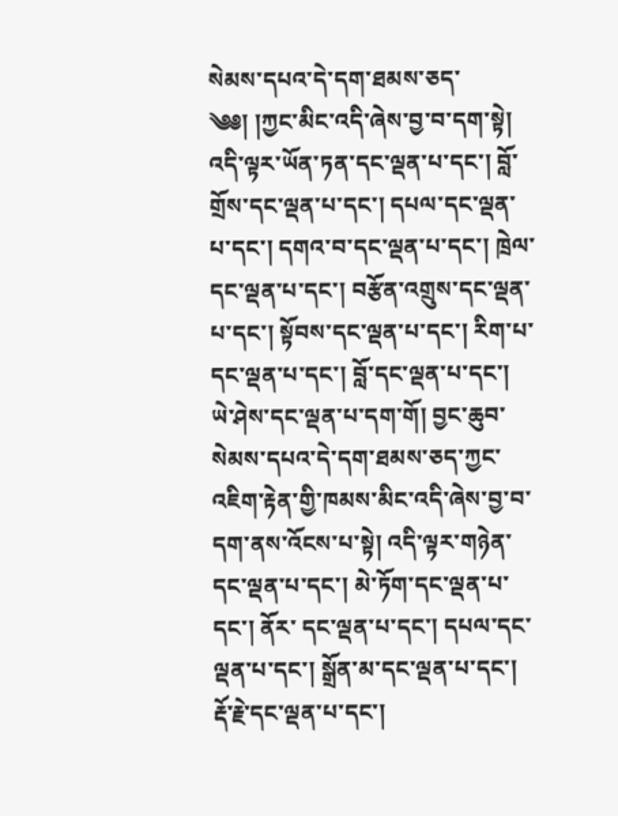སེམས་དཔའ་དེ་དག་ཐམས་ཅད་ ༄༅། །ཀྱང་མིང་འདི་ཞེས་བྱ་བ་དག་སྟེ། འདི་ལྟར་ཡོན་ཏན་དང་ལྡན་པ་དང་། བློ་གྲོས་དང་ལྡན་པ་དང་། དཔལ་དང་ལྡན་པ་དང་། དགའ་བ་དང་ལྡན་པ་དང་། ཁྲེལ་དང་ལྡན་པ་དང་། བརྩོན་འགྲུས་དང་ལྡན་པ་དང་། སྟོབས་དང་ལྡན་པ་དང་། རིག་པ་དང་ལྡན་པ་དང་། བློ་དང་ལྡན་པ་དང་། ཡེ་ཤེས་དང་ལྡན་པ་དག་གོ། བྱང་ཆུབ་ སེམས་དཔའ་དེ་དག་ཐམས་ཅད་ཀྱང་འཇིག་རྟེན་གྱི་ཁམས་མིང་འདི་ཞེས་བྱ་བ་དག་ནས་འོངས་པ་སྟེ། འདི་ལྟར་གཉེན་དང་ལྡན་པ་དང་། མེ་ཏོག་དང་ལྡན་པ་དང་། ནོར་ དང་ལྡན་པ་དང་། དཔལ་དང་ལྡན་པ་དང་། སྒྲོན་མ་དང་ལྡན་པ་དང་། རྡོ་རྗེ་དང་ལྡན་པ་དང་།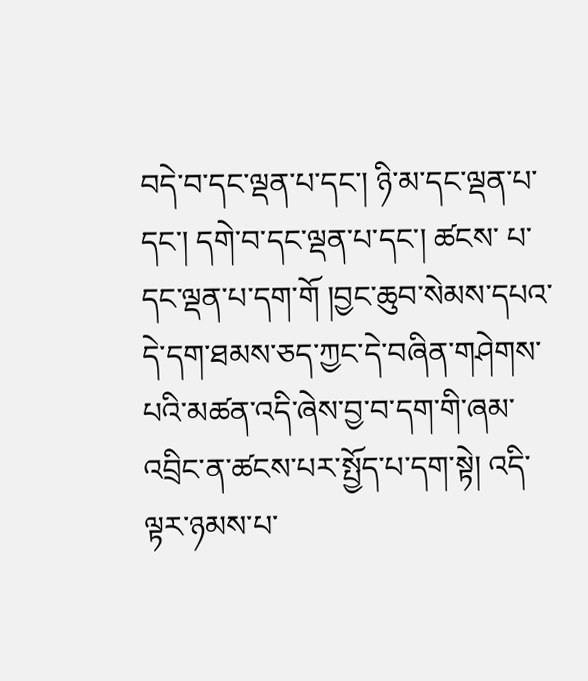བདེ་བ་དང་ལྡན་པ་དང་། ཉི་མ་དང་ལྡན་པ་དང་། དགེ་བ་དང་ལྡན་པ་དང་། ཚངས་ པ་དང་ལྡན་པ་དག་གོ །བྱང་ཆུབ་སེམས་དཔའ་དེ་དག་ཐམས་ཅད་ཀྱང་དེ་བཞིན་གཤེགས་པའི་མཚན་འདི་ཞེས་བྱ་བ་དག་གི་ཞམ་འབྲིང་ན་ཚངས་པར་སྤྱོད་པ་དག་སྟེ། འདི་ལྟར་ཉམས་པ་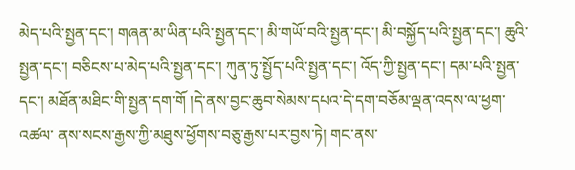མེད་པའི་སྤྱན་དང་། གཞན་མ་ཡིན་པའི་སྤྱན་དང་། མི་གཡོ་བའི་སྤྱན་དང་། མི་བསྐྱོད་པའི་སྤྱན་དང་། ཆུའི་སྤྱན་དང་། བཅིངས་པ་མེད་པའི་སྤྱན་དང་། ཀུན་ཏུ་སྤྱོད་པའི་སྤྱན་དང་། འོད་ཀྱི་སྤྱན་དང་། དམ་པའི་སྤྱན་དང་། མཐོན་མཐིང་གི་སྤྱན་དག་གོ །དེ་ནས་བྱང་ཆུབ་སེམས་དཔའ་དེ་དག་བཅོམ་ལྡན་འདས་ལ་ཕྱག་འཚལ་ ནས་སངས་རྒྱས་ཀྱི་མཐུས་ཕྱོགས་བཅུ་རྒྱས་པར་བྱས་ཏེ། གང་ནས་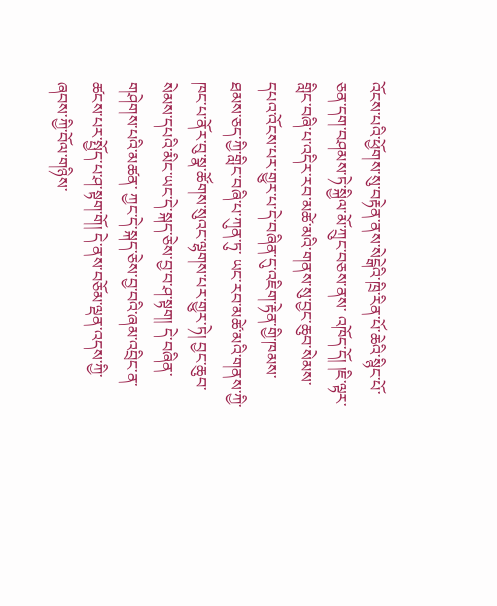འོངས་པའི་ཕྱོགས་སུ་བརྟེན་ནས་སེངྒེའི་ཁྲི་རིན་པོ་ཆེའི་སྙིང་པོ་ཅན་དག་བཤམས་ཏེ་སྐྱིལ་མོ་ཀྲུང་བཅས་ནས་ འཁོད་དོ། །ཇི་ལྟར་གླིང་བཞི་པ་འདིར་རབ་མཚེ་མའི་གནས་སུ་བྱང་ཆུབ་སེམས་དཔའ་འོངས་པར་གྱུར་པ་དེ་བཞིན་དུ་འཇིག་རྟེན་གྱི་ཁམས་ཐམས་ཅད་ཀྱི་གླིང་བཞི་པ་ཀུན་ཏུ་ ཡང་རབ་མཚེ་མའི་གནས་ཀྱི་ཁང་པ་ནོར་བུ་སྣ་ཚོགས་སུའང་ལྷགས་པར་གྱུར་ཏེ། བྱང་ཆུབ་སེམས་དཔའི་མིང་ཡང་དེ་སྐད་ཅེས་བྱ་བ་ཤ་སྟག། དེ་བཞིན་གཤེགས་པའི་མཚན་ ཀྱང་དེ་སྐད་ཅེས་བྱ་བའི་ཞམ་འབྲིང་ན་ཚངས་པར་སྤྱོད་པ་ཤ་སྟག་གོ། དེ་ནས་བཅོམ་ལྡན་འདས་ཀྱི་ཞབས་ཀྱི་བོལ་གཉིས་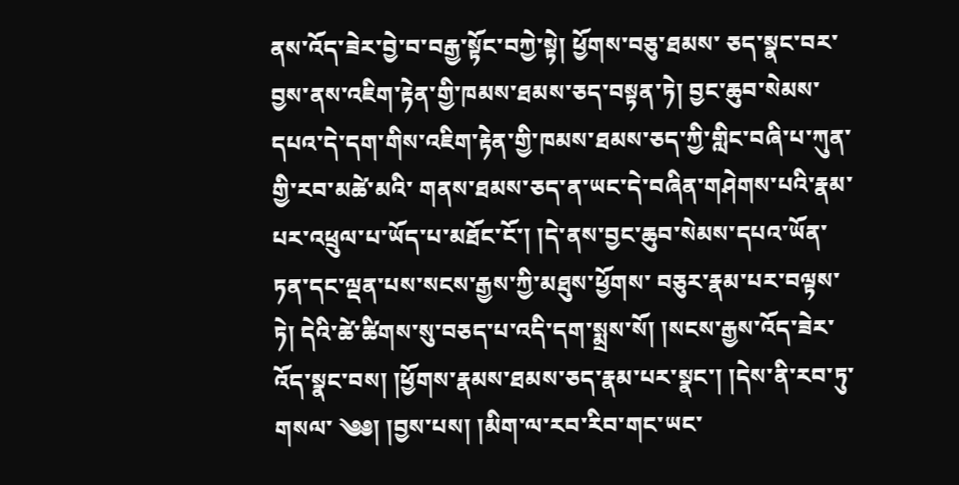ནས་འོད་ཟེར་བྱེ་བ་བརྒྱ་སྟོང་བཀྱེ་སྟེ། ཕྱོགས་བཅུ་ཐམས་ ཅད་སྣང་བར་བྱས་ནས་འཇིག་རྟེན་གྱི་ཁམས་ཐམས་ཅད་བསྟན་ཏེ། བྱང་ཆུབ་སེམས་དཔའ་དེ་དག་གིས་འཇིག་རྟེན་གྱི་ཁམས་ཐམས་ཅད་ཀྱི་གླིང་བཞི་པ་ཀུན་གྱི་རབ་མཚེ་མའི་ གནས་ཐམས་ཅད་ན་ཡང་དེ་བཞིན་གཤེགས་པའི་རྣམ་པར་འཕྲུལ་པ་ཡོད་པ་མཐོང་ངོ་། །དེ་ནས་བྱང་ཆུབ་སེམས་དཔའ་ཡོན་ཏན་དང་ལྡན་པས་སངས་རྒྱས་ཀྱི་མཐུས་ཕྱོགས་ བཅུར་རྣམ་པར་བལྟས་ཏེ། དེའི་ཚེ་ཚིགས་སུ་བཅད་པ་འདི་དག་སྨྲས་སོ། །སངས་རྒྱས་འོད་ཟེར་འོད་སྣང་བས། །ཕྱོགས་རྣམས་ཐམས་ཅད་རྣམ་པར་སྣང་། །དེས་ནི་རབ་ཏུ་གསལ་ ༄༅། །བྱས་པས། །མིག་ལ་རབ་རིབ་གང་ཡང་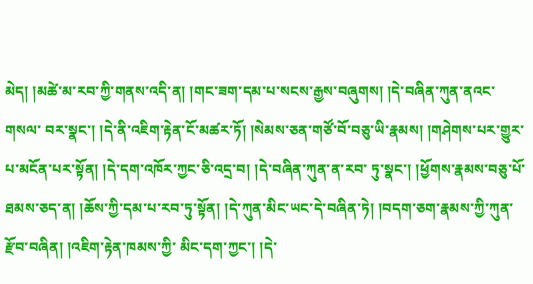མེད། །མཚེ་མ་རབ་ཀྱི་གནས་འདི་ན། །གང་ཟག་དམ་པ་སངས་རྒྱས་བཞུགས། །དེ་བཞིན་ཀུན་ནའང་གསལ་ བར་སྣང་། །དེ་ནི་འཇིག་རྟེན་ངོ་མཚར་ཏོ། །སེམས་ཅན་གཙོ་བོ་བཅུ་ཡི་རྣམས། །གཤེགས་པར་གྱུར་པ་མངོན་པར་སྟོན། །དེ་དག་འཁོར་ཀྱང་ཅི་འདྲ་བ། །དེ་བཞིན་ཀུན་ན་རབ་ ཏུ་སྣང་། །ཕྱོགས་རྣམས་བཅུ་པོ་ཐམས་ཅད་ན། །ཆོས་ཀྱི་དམ་པ་རབ་ཏུ་སྟོན། །དེ་ཀུན་མིང་ཡང་དེ་བཞིན་ཏེ། །བདག་ཅག་རྣམས་ཀྱི་ཀུན་རྫོབ་བཞིན། །འཇིག་རྟེན་ཁམས་ཀྱི་ མིང་དག་ཀྱང་། །དེ་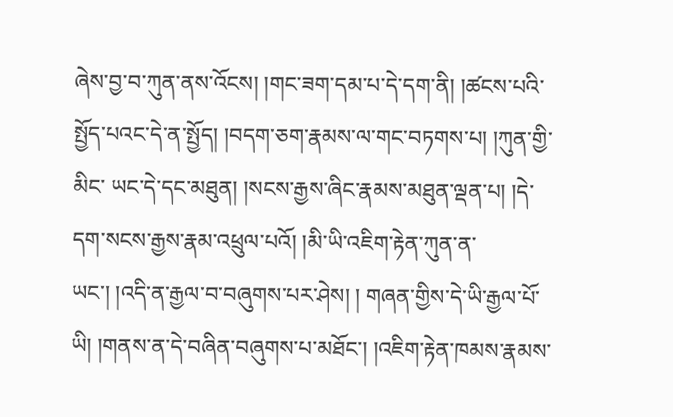ཞེས་བྱ་བ་ཀུན་ནས་འོངས། །གང་ཟག་དམ་པ་དེ་དག་ནི། །ཚངས་པའི་སྤྱོད་པའང་དེ་ན་སྤྱོད། །བདག་ཅག་རྣམས་ལ་གང་བཏགས་པ། །ཀུན་གྱི་མིང་ ཡང་དེ་དང་མཐུན། །སངས་རྒྱས་ཞིང་རྣམས་མཐུན་ལྡན་པ། །དེ་དག་སངས་རྒྱས་རྣམ་འཕྲུལ་པའོ། །མི་ཡི་འཇིག་རྟེན་ཀུན་ན་ཡང་། །འདི་ན་རྒྱལ་བ་བཞུགས་པར་ཤེས། ། གཞན་གྱིས་དེ་ཡི་རྒྱལ་པོ་ཡི། །གནས་ན་དེ་བཞིན་བཞུགས་པ་མཐོང་། །འཇིག་རྟེན་ཁམས་རྣམས་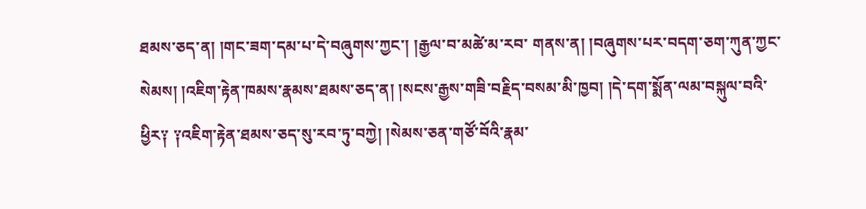ཐམས་ཅད་ན། །གང་ཟག་དམ་པ་དེ་བཞུགས་ཀྱང་། །རྒྱལ་བ་མཚེ་མ་རབ་ གནས་ན། །བཞུགས་པར་བདག་ཅག་ཀུན་ཀྱང་སེམས། །འཇིག་རྟེན་ཁམས་རྣམས་ཐམས་ཅད་ན། །སངས་རྒྱས་གཟི་བརྗིད་བསམ་མི་ཁྱབ། །དེ་དག་སྨོན་ལམ་བསྐུལ་བའི་ ཕྱིར༑ ༑འཇིག་རྟེན་ཐམས་ཅད་སུ་རབ་ཏུ་བཀྱེ། །སེམས་ཅན་གཙོ་བོའི་རྣམ་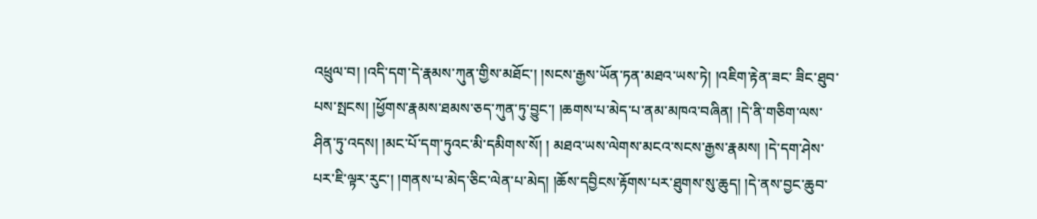འཕྲུལ་བ། །འདི་དག་དེ་རྣམས་ཀུན་གྱིས་མཐོང་། །སངས་རྒྱས་ཡོན་ཏན་མཐའ་ཡས་ཏེ། །འཇིག་རྟེན་ཟང་ ཟིང་ཐུབ་པས་སྤངས། །ཕྱོགས་རྣམས་ཐམས་ཅད་ཀུན་ཏུ་བྱུང་། །ཆགས་པ་མེད་པ་ནམ་མཁའ་བཞིན། །དེ་ནི་གཅིག་ལས་ཤིན་ཏུ་འདས། །མང་པོ་དག་ཏུའང་མི་དམིགས་སོ། ། མཐའ་ཡས་ལེགས་མངའ་སངས་རྒྱས་རྣམས། །དེ་དག་ཤེས་པར་ཇི་ལྟར་རུང་། །གནས་པ་མེད་ཅིང་ལེན་པ་མེད། །ཆོས་དབྱིངས་རྟོགས་པར་ཐུགས་སུ་ཆུད། །དེ་ནས་བྱང་ཆུབ་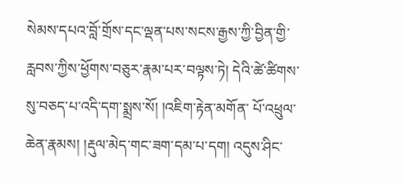སེམས་དཔའ་བློ་གྲོས་དང་ལྡན་པས་སངས་རྒྱས་ཀྱི་བྱིན་གྱི་རླབས་ཀྱིས་ཕྱོགས་བཅུར་རྣམ་པར་བལྟས་ཏེ། དེའི་ཚེ་ཚིགས་སུ་བཅད་པ་འདི་དག་སྨྲས་སོ། །འཇིག་རྟེན་མགོན་ པོ་འཕྲུལ་ཆེན་རྣམས། །རྡུལ་མེད་གང་ཟག་དམ་པ་དག། འདུས་ཤིང་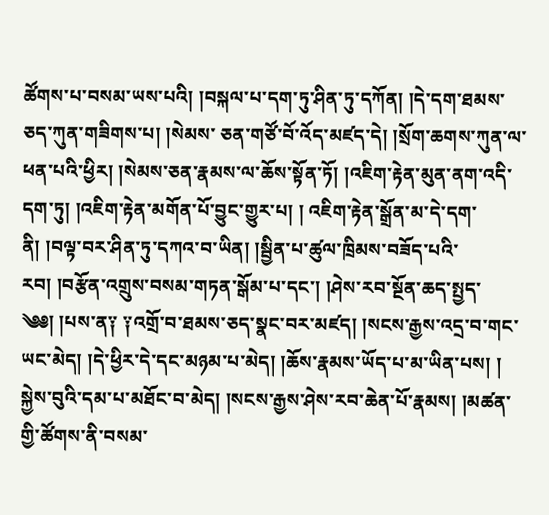ཚོགས་པ་བསམ་ཡས་པའི། །བསྐལ་པ་དག་ཏུ་ཤིན་ཏུ་དཀོན། །དེ་དག་ཐམས་ཅད་ཀུན་གཟིགས་པ། །སེམས་ ཅན་གཙོ་བོ་འོད་མཛད་དེ། །སྲོག་ཆགས་ཀུན་ལ་ཕན་པའི་ཕྱིར། །སེམས་ཅན་རྣམས་ལ་ཆོས་སྟོན་ཏོ། །འཇིག་རྟེན་མུན་ནག་འདི་དག་ཏུ། །འཇིག་རྟེན་མགོན་པོ་བྱུང་གྱུར་པ། ། འཇིག་རྟེན་སྒྲོན་མ་དེ་དག་ནི། །བལྟ་བར་ཤིན་ཏུ་དཀའ་བ་ཡིན། །སྦྱིན་པ་ཚུལ་ཁྲིམས་བཟོད་པའི་རབ། །བརྩོན་འགྲུས་བསམ་གཏན་སྒོམ་པ་དང་། །ཤེས་རབ་སྔོན་ཆད་སྤྱད་ ༄༅། །པས་ན༑ ༑འགྲོ་བ་ཐམས་ཅད་སྣང་བར་མཛད། །སངས་རྒྱས་འདྲ་བ་གང་ཡང་མེད། །དེ་ཕྱིར་དེ་དང་མཉམ་པ་མེད། །ཆོས་རྣམས་ཡོད་པ་མ་ཡིན་པས། ། སྐྱེས་བུའི་དམ་པ་མཐོང་བ་མེད། །སངས་རྒྱས་ཤེས་རབ་ཆེན་པོ་རྣམས། །མཚན་གྱི་ཚོགས་ནི་བསམ་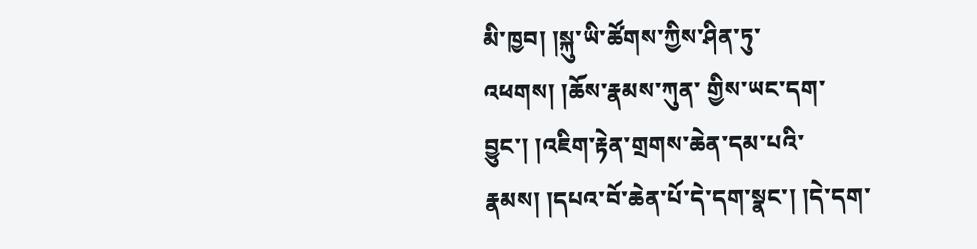མི་ཁྱབ། །སྐུ་ཡི་ཚོགས་ཀྱིས་ཤིན་ཏུ་འཕགས། །ཆོས་རྣམས་ཀུན་ གྱིས་ཡང་དག་བྱུང་། །འཇིག་རྟེན་གྲགས་ཆེན་དམ་པའི་རྣམས། །དཔའ་བོ་ཆེན་པོ་དེ་དག་སྣང་། །དེ་དག་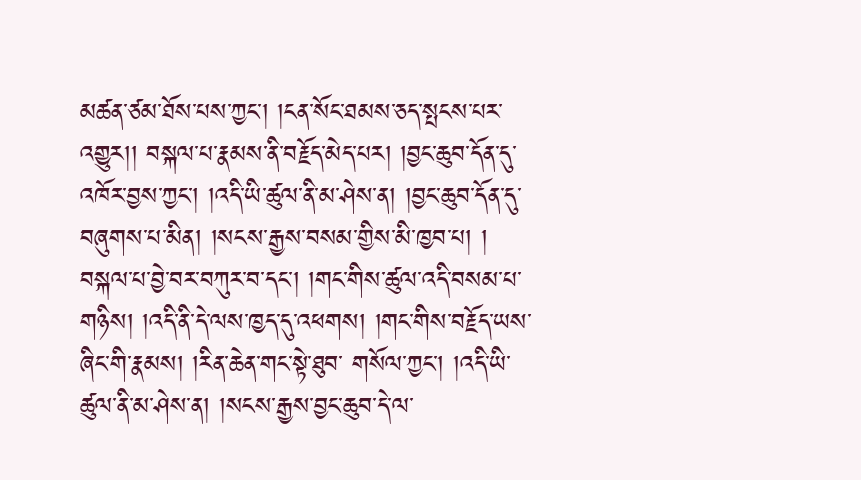མཚན་ཙམ་ཐོས་པས་ཀྱང་། །ངན་སོང་ཐམས་ཅད་སྤངས་པར་འགྱུར།། བསྐལ་པ་རྣམས་ནི་བརྗོད་མེད་པར། །བྱང་ཆུབ་དོན་དུ་འཁོར་བྱས་ཀྱང་། །འདི་ཡི་ཚུལ་ནི་མ་ཤེས་ན། །བྱང་ཆུབ་དོན་དུ་བཞུགས་པ་མིན། །སངས་རྒྱས་བསམ་གྱིས་མི་ཁྱབ་པ། ། བསྐལ་པ་བྱེ་བར་བཀུར་བ་དང་། །གང་གིས་ཚུལ་འདི་བསམ་པ་གཉིས། །འདི་ནི་དེ་ལས་ཁྱད་དུ་འཕགས། །གང་གིས་བརྗོད་ཡས་ཞིང་གི་རྣམས། །རིན་ཆེན་གང་སྟེ་ཐུབ་ གསོལ་ཀྱང་། །འདི་ཡི་ཚུལ་ནི་མ་ཤེས་ན། །སངས་རྒྱས་བྱང་ཆུབ་དེ་ལ་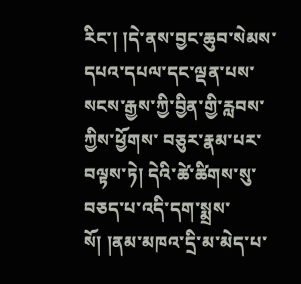རིང་། །དེ་ནས་བྱང་ཆུབ་སེམས་དཔའ་དཔལ་དང་ལྡན་པས་སངས་རྒྱས་ཀྱི་བྱིན་གྱི་རླབས་ཀྱིས་ཕྱོགས་ བཅུར་རྣམ་པར་བལྟས་ཏེ། དེའི་ཚེ་ཚིགས་སུ་བཅད་པ་འདི་དག་སྨྲས་སོ། །ནམ་མཁའ་དྲི་མ་མེད་པ་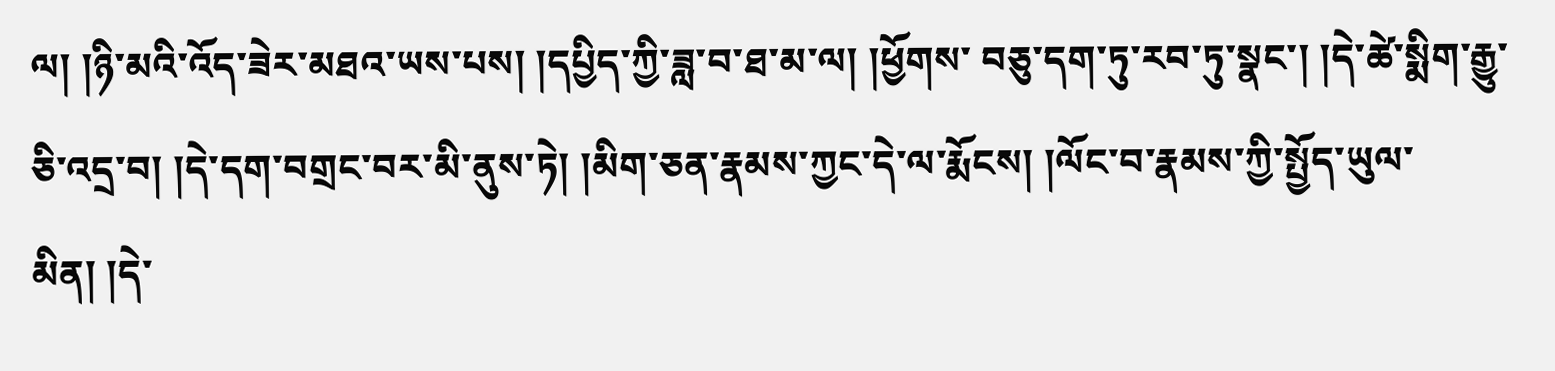ལ། །ཉི་མའི་འོད་ཟེར་མཐའ་ཡས་པས། །དཔྱིད་ཀྱི་ཟླ་བ་ཐ་མ་ལ། །ཕྱོགས་ བཅུ་དག་ཏུ་རབ་ཏུ་སྣང་། །དེ་ཚེ་སྨིག་རྒྱུ་ཅི་འདྲ་བ། །དེ་དག་བགྲང་བར་མི་ནུས་ཏེ། །མིག་ཅན་རྣམས་ཀྱང་དེ་ལ་རྨོངས། །ལོང་བ་རྣམས་ཀྱི་སྤྱོད་ཡུལ་མིན། །དེ་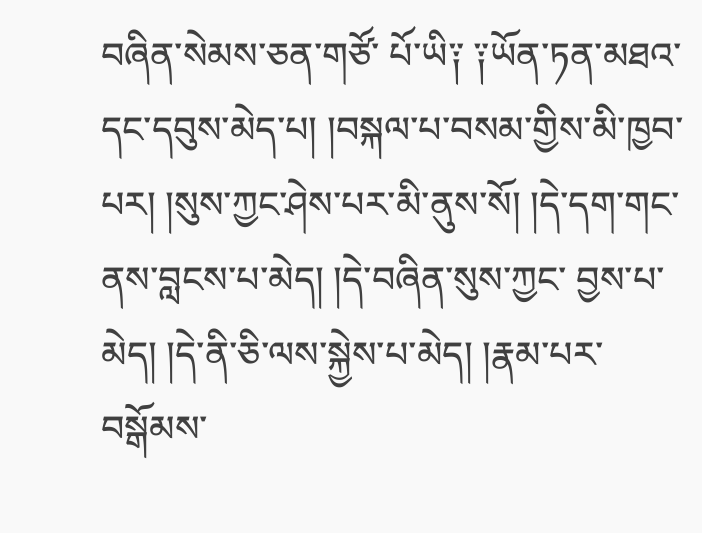བཞིན་སེམས་ཅན་གཙོ་ པོ་ཡི༑ ༑ཡོན་ཏན་མཐའ་དང་དབུས་མེད་པ། །བསྐལ་པ་བསམ་གྱིས་མི་ཁྱབ་པར། །སུས་ཀྱང་ཤེས་པར་མི་ནུས་སོ། །དེ་དག་གང་ནས་བླངས་པ་མེད། །དེ་བཞིན་སུས་ཀྱང་ བྱས་པ་མེད། །དེ་ནི་ཅི་ལས་སྐྱེས་པ་མེད། །རྣམ་པར་བསྒོམས་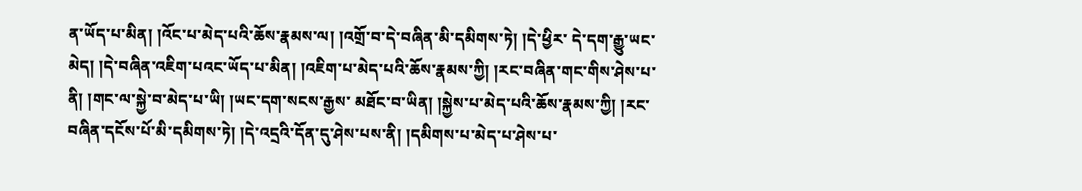ན་ཡོད་པ་མིན། །འོང་པ་མེད་པའི་ཆོས་རྣམས་ལ། །འགྲོ་བ་དེ་བཞིན་མི་དམིགས་ཏེ། །དེ་ཕྱིར་ དེ་དག་རྒྱུ་ཡང་མེད། །དེ་བཞིན་འཇིག་པའང་ཡོད་པ་མིན། །འཇིག་པ་མེད་པའི་ཆོས་རྣམས་ཀྱི། །རང་བཞིན་གང་གིས་ཤེས་པ་ནི། །གང་ལ་སྐྱེ་བ་མེད་པ་ཡི། །ཡང་དག་སངས་རྒྱས་ མཐོང་བ་ཡིན། །སྐྱེས་པ་མེད་པའི་ཆོས་རྣམས་ཀྱི། །རང་བཞིན་དངོས་པོ་མི་དམིགས་ཏེ། །དེ་འདྲའི་དོན་དུ་ཤེས་པས་ནི། །དམིགས་པ་མེད་པ་ཤེས་པ་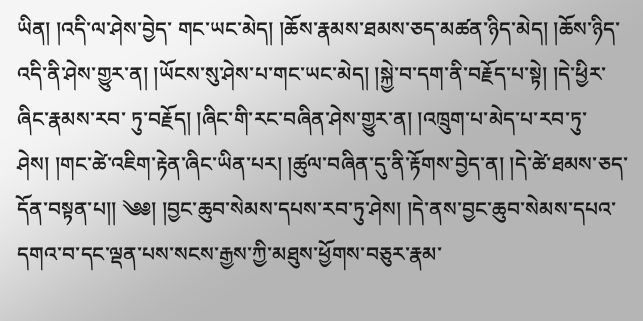ཡིན། །འདི་ལ་ཤེས་བྱེད་ གང་ཡང་མེད། །ཆོས་རྣམས་ཐམས་ཅད་མཚན་ཉིད་མེད། །ཆོས་ཉིད་འདི་ནི་ཤེས་གྱུར་ན། །ཡོངས་སུ་ཤེས་པ་གང་ཡང་མེད། །སྐྱེ་བ་དག་ནི་བརྗོད་པ་སྟེ། །དེ་ཕྱིར་ཞིང་རྣམས་རབ་ ཏུ་བརྗོད། །ཞིང་གི་རང་བཞིན་ཤེས་གྱུར་ན། །འཁྲུག་པ་མེད་པ་རབ་ཏུ་ཤེས། །གང་ཚེ་འཇིག་རྟེན་ཞིང་ཡིན་པར། །ཚུལ་བཞིན་དུ་ནི་རྟོགས་བྱེད་ན། །དེ་ཚེ་ཐམས་ཅད་དོན་བསྟན་པ།། ༄༅། །བྱང་ཆུབ་སེམས་དཔས་རབ་ཏུ་ཤེས། །དེ་ནས་བྱང་ཆུབ་སེམས་དཔའ་དགའ་བ་དང་ལྡན་པས་སངས་རྒྱས་ཀྱི་མཐུས་ཕྱོགས་བཅུར་རྣམ་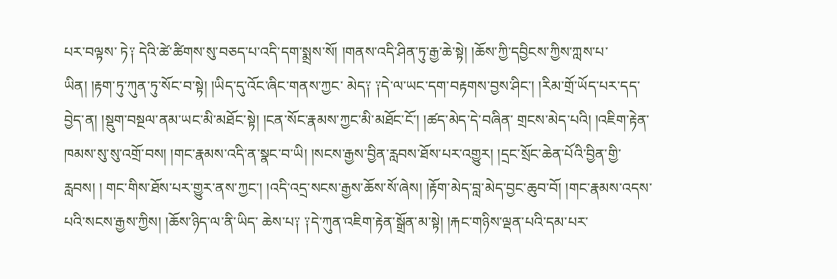པར་བལྟས་ ཏེ༑ དེའི་ཚེ་ཚིགས་སུ་བཅད་པ་འདི་དག་སྨྲས་སོ། །གནས་འདི་ཤིན་ཏུ་རྒྱ་ཆེ་སྟེ། །ཆོས་ཀྱི་དབྱིངས་ཀྱིས་ཀླས་པ་ཡིན། །རྟག་ཏུ་ཀུན་ཏུ་སོང་བ་སྟེ། །ཡིད་དུ་འོང་ཞིང་གནས་ཀྱང་ མེད༑ ༑དེ་ལ་ཡང་དག་བརྟགས་བྱས་ཤིང་། །རིམ་གྲོ་ཡོད་པར་དད་བྱེད་ན། །སྡུག་བསྔལ་ནམ་ཡང་མི་མཐོང་སྟེ། །ངན་སོང་རྣམས་ཀྱང་མི་མཐོང་ངོ་། །ཚད་མེད་དེ་བཞིན་ གྲངས་མེད་པའི། །འཇིག་རྟེན་ཁམས་སུ་སུ་འགྲོ་བས། །གང་རྣམས་འདི་ན་སྣང་བ་ཡི། །སངས་རྒྱས་བྱིན་རླབས་ཐོས་པར་འགྱུར། །དྲང་སྲོང་ཆེན་པོའི་བྱིན་གྱི་རླབས། ། གང་གིས་ཐོས་པར་གྱུར་ནས་ཀྱང་། །འདི་འདྲ་སངས་རྒྱས་ཆོས་སོ་ཞེས། །རྟོག་མེད་བླ་མེད་བྱང་ཆུབ་བོ། །གང་རྣམས་འདས་པའི་སངས་རྒྱས་ཀྱིས། །ཆོས་ཉིད་ལ་ནི་ཡིད་ ཆེས་པ༑ ༑དེ་ཀུན་འཇིག་རྟེན་སྒྲོན་མ་སྟེ། །རྐང་གཉིས་ལྡན་པའི་དམ་པར་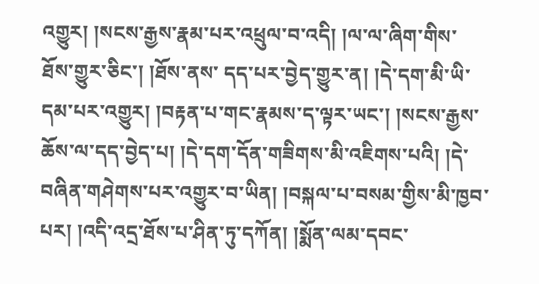འགྱུར། །སངས་རྒྱས་རྣམ་པར་འཕྲུལ་བ་འདི། །ལ་ལ་ཞིག་གིས་ཐོས་གྱུར་ཅིང་། །ཐོས་ནས་ དད་པར་བྱེད་གྱུར་ན། །དེ་དག་མི་ཡི་དམ་པར་འགྱུར། །བརྟན་པ་གང་རྣམས་ད་ལྟར་ཡང་། །སངས་རྒྱས་ཆོས་ལ་དད་བྱེད་པ། །དེ་དག་དོན་གཟིགས་མི་འཇིགས་པའི། །དེ་ བཞིན་གཤེགས་པར་འགྱུར་བ་ཡིན། །བསྐལ་པ་བསམ་གྱིས་མི་ཁྱབ་པར། །འདི་འདྲ་ཐོས་པ་ཤིན་ཏུ་དཀོན། །སྨོན་ལམ་དབང་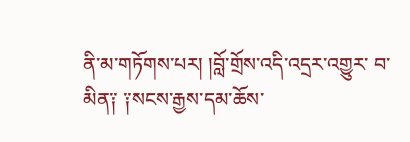ནི་མ་གཏོགས་པར། །བློ་གྲོས་འདི་འདྲར་འགྱུར་ བ་མིན༑ ༑སངས་རྒྱས་དམ་ཆོས་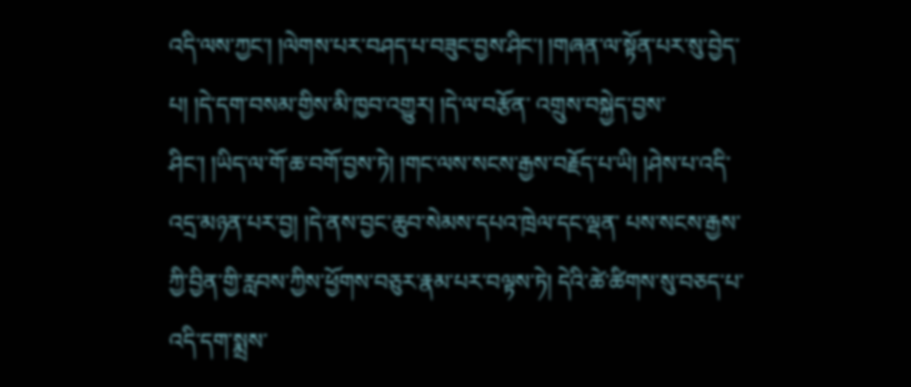འདི་ལས་ཀྱང་། །ལེགས་པར་བཤད་པ་བཟུང་བྱས་ཤིང་། །གཞན་ལ་སྟོན་པར་སུ་བྱེད་པ། །དེ་དག་བསམ་གྱིས་མི་ཁྱབ་འགྱུར། །དེ་ལ་བརྩོན་ འགྲུས་བསྐྱེད་བྱས་ཤིང་། །ཡིད་ལ་གོ་ཆ་བགོ་བྱས་ཏེ། །གང་ལས་སངས་རྒྱས་བརྗོད་པ་ཡི། །ཤེས་པ་འདི་འདྲ་མཉན་པར་བྱ། །དེ་ནས་བྱང་ཆུབ་སེམས་དཔའ་ཁྲེལ་དང་ལྡན་ པས་སངས་རྒྱས་ཀྱི་བྱིན་གྱི་རླབས་ཀྱིས་ཕྱོགས་བཅུར་རྣམ་པར་བལྟས་ཏེ། དེའི་ཚེ་ཚིགས་སུ་བཅད་པ་འདི་དག་སྨྲས་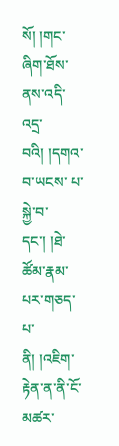སོ། །གང་ཞིག་ཐོས་ནས་འདི་འདྲ་བའི། །དགའ་བ་ཡངས་ པ་སྐྱེ་བ་དང་། །ཐེ་ཚོམ་རྣམ་པར་གཅད་པ་ནི། །འཇིག་རྟེན་ན་ནི་ངོ་མཚར་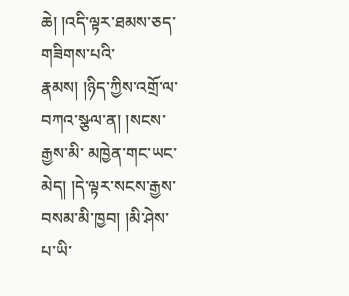ཆེ། །འདི་ལྟར་ཐམས་ཅད་གཟིགས་པའི་རྣམས། །ཉིད་ཀྱིས་འགྲོ་ལ་བཀའ་སྩལ་ན། །སངས་རྒྱས་མི་ མཁྱེན་གང་ཡང་མེད། །དེ་ལྟར་སངས་རྒྱས་བསམ་མི་ཁྱབ། །མི་ཤེས་པ་ཡི་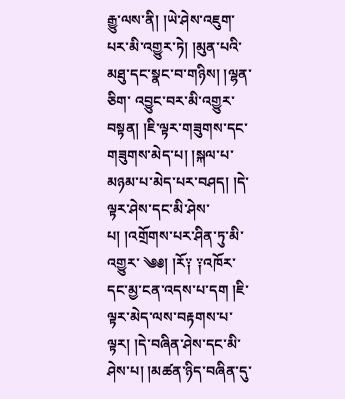རྒྱུ་ལས་ནི། །ཡེ་ཤེས་འཇུག་པར་མི་འགྱུར་ཏེ། །མུན་པའི་མཐུ་དང་སྣང་བ་གཉིས། །ལྷན་ཅིག་ འབྱུང་བར་མི་འགྱུར་བསྟན། །ཇི་ལྟར་གཟུགས་དང་གཟུགས་མེད་པ། །སྐལ་པ་མཉམ་པ་མེད་པར་བཤད། །དེ་ལྟར་ཤེས་དང་མི་ཤེས་པ། །འགྲོགས་པར་ཤིན་ཏུ་མི་འགྱུར་ ༄༅། །རོ༑ ༑འཁོར་དང་མྱ་ངན་འདས་པ་དག །ཇི་ལྟར་མེད་ལས་བརྟགས་པ་ལྟར། །དེ་བཞིན་ཤེས་དང་མི་ཤེས་པ། །མཚན་ཉིད་བཞིན་དུ་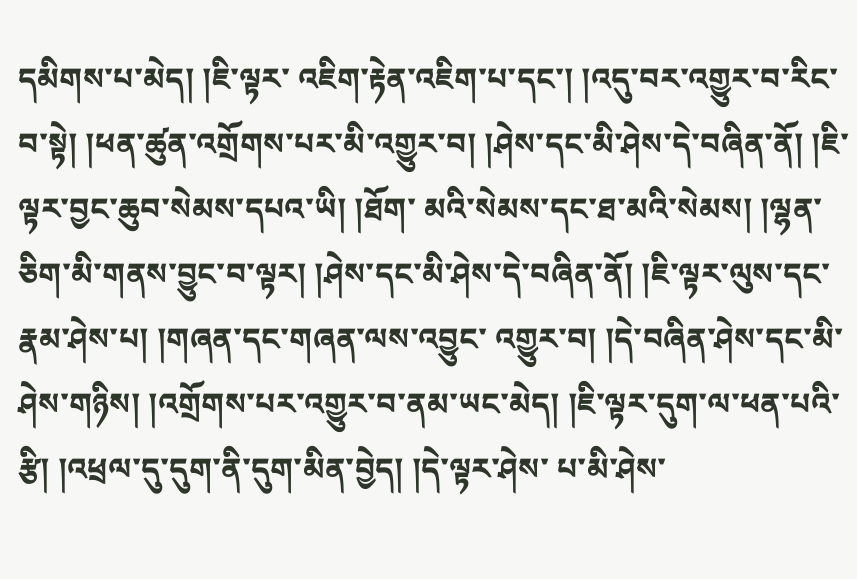དམིགས་པ་མེད། །ཇི་ལྟར་ འཇིག་རྟེན་འཇིག་པ་དང་། །འདུ་བར་འགྱུར་བ་རིང་བ་སྟེ། །ཕན་ཚུན་འགྲོགས་པར་མི་འགྱུར་བ། །ཤེས་དང་མི་ཤེས་དེ་བཞིན་ནོ། །ཇི་ལྟར་བྱང་ཆུབ་སེམས་དཔའ་ཡི། །ཐོག་ མའི་སེམས་དང་ཐ་མའི་སེམས། །ལྷན་ཅིག་མི་གནས་བྱུང་བ་ལྟར། །ཤེས་དང་མི་ཤེས་དེ་བཞིན་ནོ། །ཇི་ལྟར་ལུས་དང་རྣམ་ཤེས་པ། །གཞན་དང་གཞན་ལས་འབྱུང་ འགྱུར་བ། །དེ་བཞིན་ཤེས་དང་མི་ཤེས་གཉིས། །འགྲོགས་པར་འགྱུར་བ་ནམ་ཡང་མེད། །ཇི་ལྟར་དུག་ལ་ཕན་པའི་རྩི། །འཕྲལ་དུ་དུག་ནི་དུག་མིན་བྱེད། །དེ་ལྟར་ཤེས་ པ་མི་ཤེས་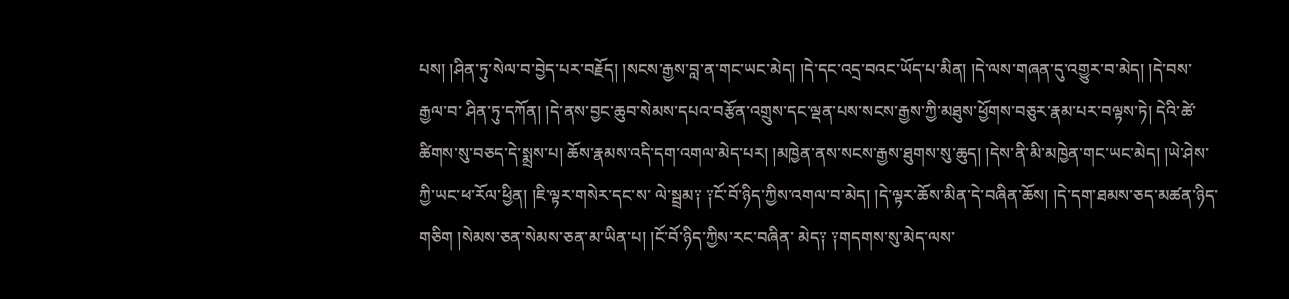པས། །ཤིན་ཏུ་སེལ་བ་བྱེད་པར་བརྗོད། །སངས་རྒྱས་བླ་ན་གང་ཡང་མེད། །དེ་དང་འདྲ་བའང་ཡོད་པ་མིན། །དེ་ལས་གཞན་དུ་འགྱུར་བ་མེད། །དེ་བས་རྒྱལ་བ་ ཤིན་ཏུ་དཀོན། །དེ་ནས་བྱང་ཆུབ་སེམས་དཔའ་བརྩོན་འགྲུས་དང་ལྡན་པས་སངས་རྒྱས་ཀྱི་མཐུས་ཕྱོགས་བཅུར་རྣམ་པར་བལྟས་ཏེ། དེའི་ཚེ་ཚིགས་སུ་བཅད་དེ་སྨྲས་པ། ཆོས་རྣམས་འདི་དག་འགལ་མེད་པར། །མཁྱེན་ནས་སངས་རྒྱས་ཐུགས་སུ་ཆུད། །དེས་ནི་མི་མཁྱེན་གང་ཡང་མེད། །ཡེ་ཤེས་ཀྱི་ཡང་ཕ་རོལ་ཕྱིན། །ཇི་ལྟར་གསེར་དང་ས་ ལེ་སྦྲམ༑ ༑ངོ་བོ་ཉིད་ཀྱིས་འགལ་བ་མེད། །དེ་ལྟར་ཆོས་མིན་དེ་བཞིན་ཆོས། །དེ་དག་ཐམས་ཅད་མཚན་ཉིད་གཅིག །སེམས་ཅན་སེམས་ཅན་མ་ཡིན་པ། །ངོ་བོ་ཉིད་ཀྱིས་རང་བཞིན་ མེད༑ ༑གདགས་སུ་མེད་ལས་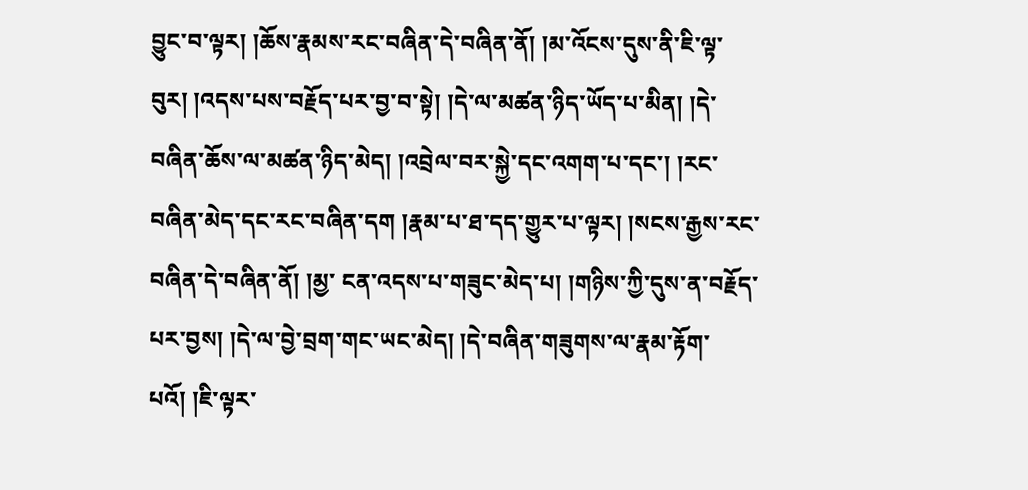བྱུང་བ་ལྟར། །ཆོས་རྣམས་རང་བཞིན་དེ་བཞིན་ནོ། །མ་འོངས་དུས་ནི་ཇི་ལྟ་བུར། །འདས་པས་བརྗོད་པར་བྱ་བ་སྟེ། །དེ་ལ་མཚན་ཉིད་ཡོད་པ་མིན། །དེ་ བཞིན་ཆོས་ལ་མཚན་ཉིད་མེད། །འབྲེལ་བར་སྐྱེ་དང་འགག་པ་དང་། །རང་བཞིན་མེད་དང་རང་བཞིན་དག །རྣམ་པ་ཐ་དད་གྱུར་པ་ལྟར། །སངས་རྒྱས་རང་བཞིན་དེ་བཞིན་ནོ། །མྱ་ ངན་འདས་པ་གཟུང་མེད་པ། །གཉིས་ཀྱི་དུས་ན་བརྗོད་པར་བྱས། །དེ་ལ་བྱེ་བྲག་གང་ཡང་མེད། །དེ་བཞིན་གཟུགས་ལ་རྣམ་རྟོག་པའོ། །ཇི་ལྟར་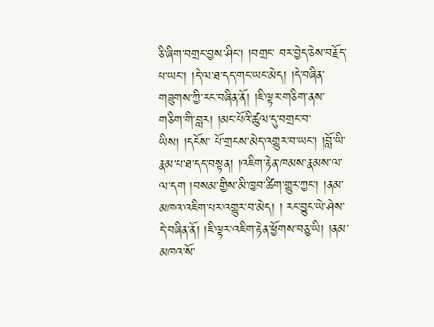ཅི་ཞིག་བགྲང་བྱས་ཤིང་། །བགྲང་ བར་བྱེད་ཅེས་བརྗོད་པ་ཡང་། །དེ་ལ་ཐ་དད་གང་ཡང་མེད། །དེ་བཞིན་གཟུགས་ཀྱི་རང་བཞིན་ནོ། །ཇི་ལྟར་གཅིག་ནས་གཅིག་གི་བླར། །མང་པོའི་ཚུལ་དུ་བགྲང་བ་ཡིས། །དངོས་ པོ་གྲངས་མེད་འགྱུར་བ་ཡང་། །བློ་ཡི་རྣམ་པ་ཐ་དད་བསྟན། །འཇིག་རྟེན་ཁམས་རྣམས་ལ་ལ་དག །བསམ་གྱིས་མི་ཁྱབ་ཚིག་གྱུར་ཀྱང་། །ནམ་མཁའ་འཇིག་པར་འགྱུར་བ་མེད། ། རང་བྱུང་ཡེ་ཤེས་དེ་བཞིན་ནོ། །ཇི་ལྟར་འཇིག་རྟེན་ཕྱོགས་བཅུ་ཡི། །ནམ་མཁའ་སོ་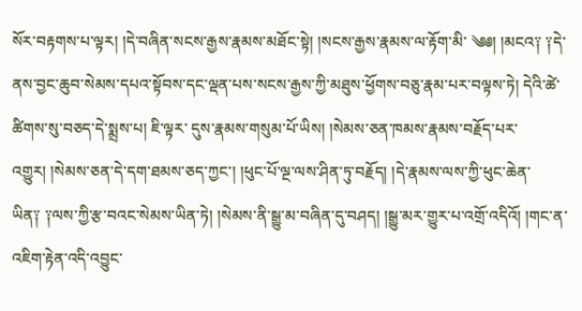སོར་བརྟགས་པ་ལྟར། །དེ་བཞིན་སངས་རྒྱས་རྣམས་མཐོང་སྟེ། །སངས་རྒྱས་རྣམས་ལ་རྟོག་མི་ ༄༅། །མངའ༑ ༑དེ་ནས་བྱང་ཆུབ་སེམས་དཔའ་སྟོབས་དང་ལྡན་པས་སངས་རྒྱས་ཀྱི་མཐུས་ཕྱོགས་བཅུ་རྣམ་པར་བལྟས་ཏེ། དེའི་ཚེ་ཚིགས་སུ་བཅད་དེ་སྨྲས་པ། ཇི་ལྟར་ དུས་རྣམས་གསུམ་པོ་ཡིས། །སེམས་ཅན་ཁམས་རྣམས་བརྗོད་པར་འགྱུར། །སེམས་ཅན་དེ་དག་ཐམས་ཅད་ཀྱང་། །ཕུང་པོ་ལྔ་ལས་ཤིན་ཏུ་བརྗོད། །དེ་རྣམས་ལས་ཀྱི་ཕུང་ཆེན་ ཡིན༑ ༑ལས་ཀྱི་རྩ་བའང་སེམས་ཡིན་ཏེ། །སེམས་ནི་སྒྱུ་མ་བཞིན་དུ་བཤད། །སྒྱུ་མར་གྱུར་པ་འགྲོ་འདིའོ། །གང་ན་འཇིག་རྟེན་འདི་འབྱུང་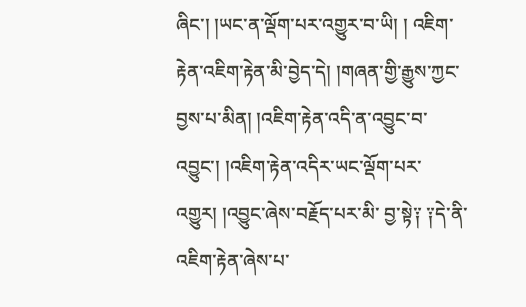ཞིང་། །ཡང་ན་ལྡོག་པར་འགྱུར་བ་ཡི། ། འཇིག་རྟེན་འཇིག་རྟེན་མི་བྱེད་དེ། །གཞན་གྱི་རྒྱུས་ཀྱང་བྱས་པ་མིན། །འཇིག་རྟེན་འདི་ན་འབྱུང་བ་འབྱུང་། །འཇིག་རྟེན་འདིར་ཡང་ལྡོག་པར་འགྱུར། །འབྱུང་ཞེས་བརྗོད་པར་མི་ བྱ་སྟེ༑ ༑དེ་ནི་འཇིག་རྟེན་ཞེས་པ་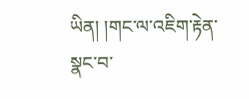ཡིན། །གང་ལ་འཇིག་རྟེན་སྣང་བ་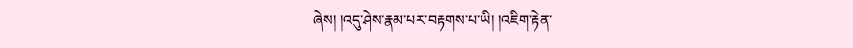ཞེས། །འདུ་ཤེས་རྣམ་པར་བརྟགས་པ་ཡི། །འཇིག་རྟེན་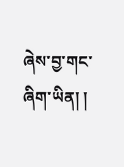ཞེས་བྱ་གང་ཞིག་ཡིན། །